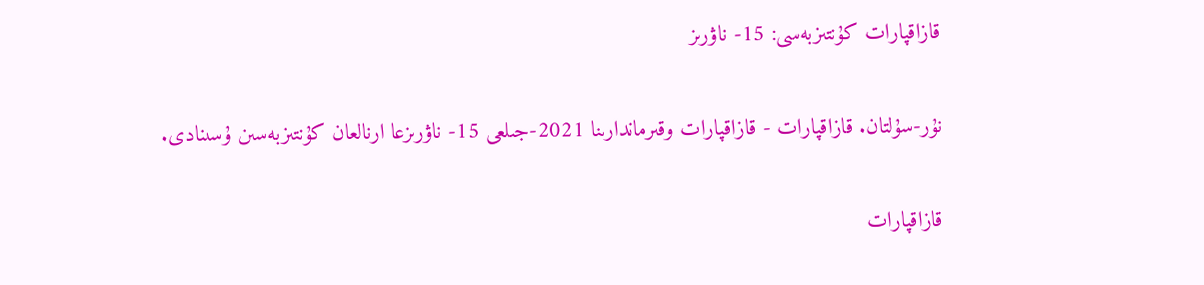قازاقپارات كۇنتىزبەسى: 15- ناۋرىز

نۇر-سۇلتان. قازاقپارات - قازاقپارات وقىرماندارىنا 2021-جىلعى 15- ناۋرىزعا ارنالعان كۇنتىزبەسىن ۇسىنادى.

قازاقپارات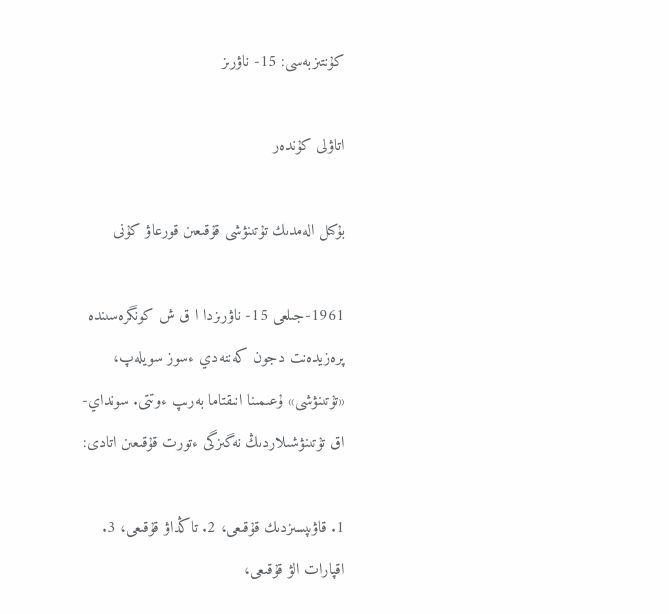كۇنتىزبەسى: 15- ناۋرىز

اتاۋلى كۇندەر

بۇكىل الەمدىك تۇتىنۋشى قۇقىعىن قورعاۋ كۇنى

1961-جىلعى 15- ناۋرىزدا ا ق ش كونگرەسىندە پرەزيدەنت دجون كەننەدي ءسوز سويلەپ، «تۇتىنۋشى» ۇعىمىنا انىقتاما بەرىپ ءوتتى. سونداي-اق تۇتىنۋشىلاردىڭ نەگىزگى ءتورت قۇقىعىن اتادى:

1. قاۋىپسىزدىك قۇقىعى، 2. تاڭداۋ قۇقىعى، 3. اقپارات الۋ قۇقىعى،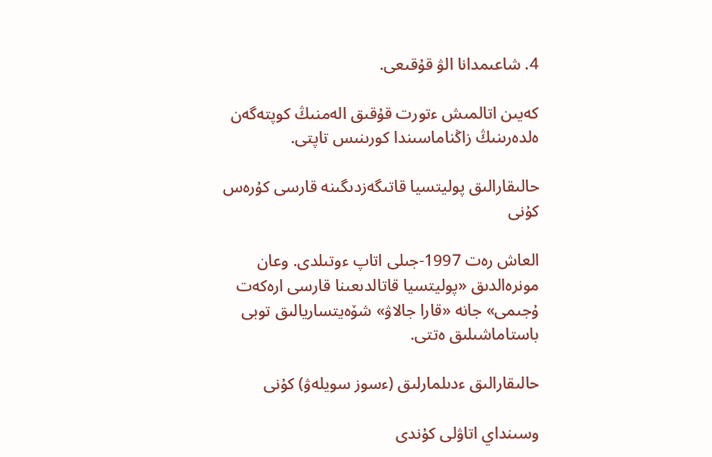4. شاعىمدانا الۋ قۇقىعى.

كەيىن اتالمىش ءتورت قۇقىق الەمنىڭ كوپتەگەن ەلدەرىنىڭ زاڭناماسىندا كورىنىس تاپتى.

حالىقارالىق پوليتسيا قاتىگەزدىگىنە قارسى كۇرەس كۇنى

العاش رەت 1997-جىلى اتاپ ءوتىلدى. وعان مونرەالدىق «پوليتسيا قاتالدىعىنا قارسى ارەكەت ۇجىمى» جانە «قارا جالاۋ» شۆەيتساريالىق توبى باستاماشىلىق ەتتى.

حالىقارالىق ءدىلمارلىق (ءسوز سويلەۋ) كۇنى

وسىنداي اتاۋلى كۇندى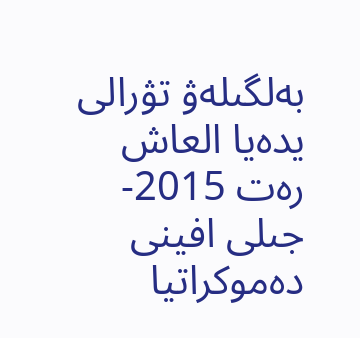بەلگىلەۋ تۋرالى يدەيا العاش رەت 2015-جىلى افينى دەموكراتيا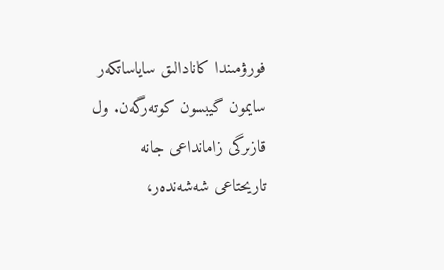فورۋمىندا كانادالىق ساياساتكەر سايمون گيبسون كوتەرگەن. ول قازىرگى زامانداعى جانە تاريحتاعى شەشەندەر،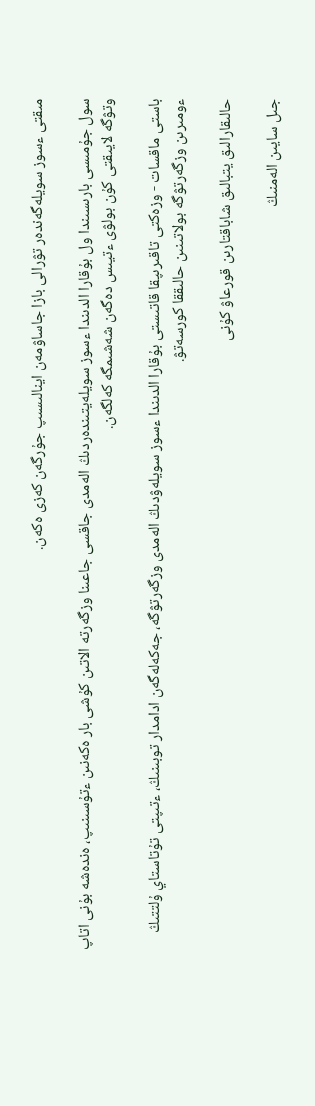مىقتى ءسوز سويلەگەندەر تۋرالى بازا جاساۋمەن اينالىسىپ جۇرگەن كەزى ەكەن.

سول جۇمىسى بارىسىندا ول بۇقارا الدىندا ءسوز سويلەيتىندەردىڭ الەمدى جاقسى جاعىنا وزگەرتە الاتىن كۇشى بار ەكەنىن ءتۇسىنىپ، ەندەشە بۇنى اتاپ وتۋگە لايىقتى كۇن بولۋى ءتيىس دەگەن شەشىمگە كەلگەن.

باستى ماقسات - وزەكتى تاقىرىپقا قاتىستى بۇقارا الدىندا ءسوز سويلەۋدىڭ الەمدى وزگەرتۋگە، جەكەلەگەن ادامدار توبىنىڭ، ءتىپتى تۇتاستاي ۇلتتىڭ ءومىرىن وزگەرتۋگە بولاتىنىن حالىققا كورسەتۋ.

حالىقارالىق يتبالىق شاباقتارىن قورعاۋ كۇنى

جىل سايىن الەمنىڭ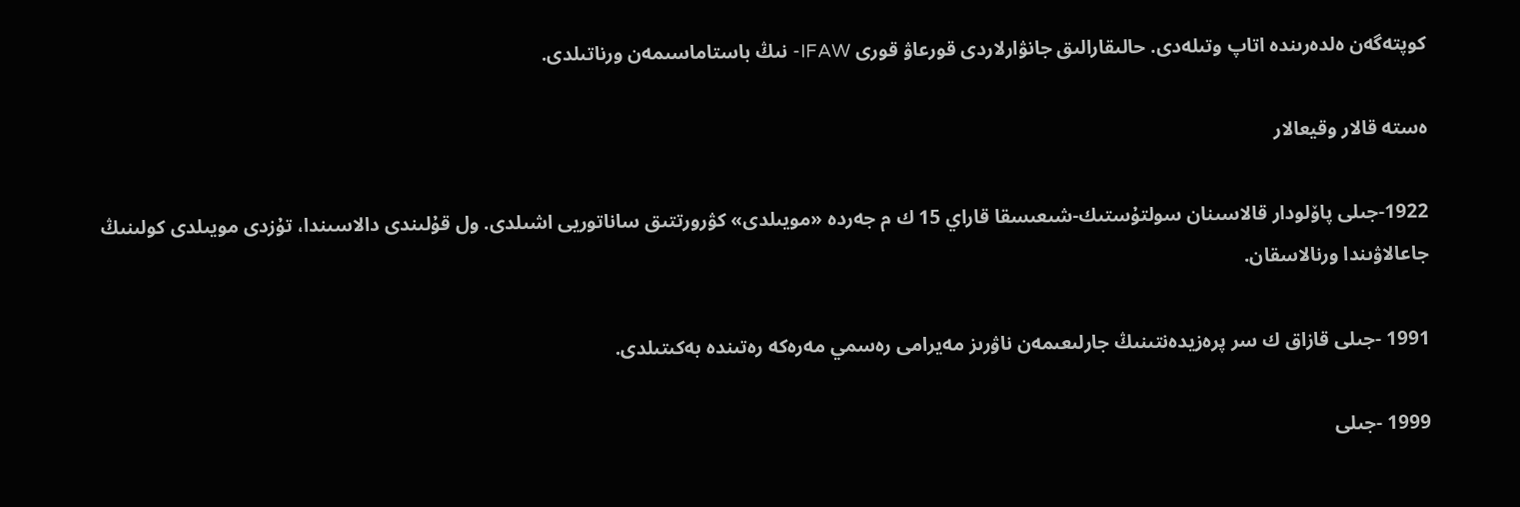كوپتەگەن ەلدەرىندە اتاپ وتىلەدى. حالىقارالىق جانۋارلاردى قورعاۋ قورى IFAW- نىڭ باستاماسىمەن ورناتىلدى.

ەستە قالار وقيعالار

1922-جىلى پاۆلودار قالاسىنان سولتۇستىك-شىعىسقا قاراي 15 ك م جەردە «مويىلدى» كۋرورتتىق ساناتوريى اشىلدى. ول قۇلىندى دالاسىندا، تۇزدى مويىلدى كولىنىڭ جاعالاۋىندا ورنالاسقان.

1991 -جىلى قازاق ك سر پرەزيدەنتىنىڭ جارلىعىمەن ناۋرىز مەيرامى رەسمي مەرەكە رەتىندە بەكىتىلدى.

1999 -جىلى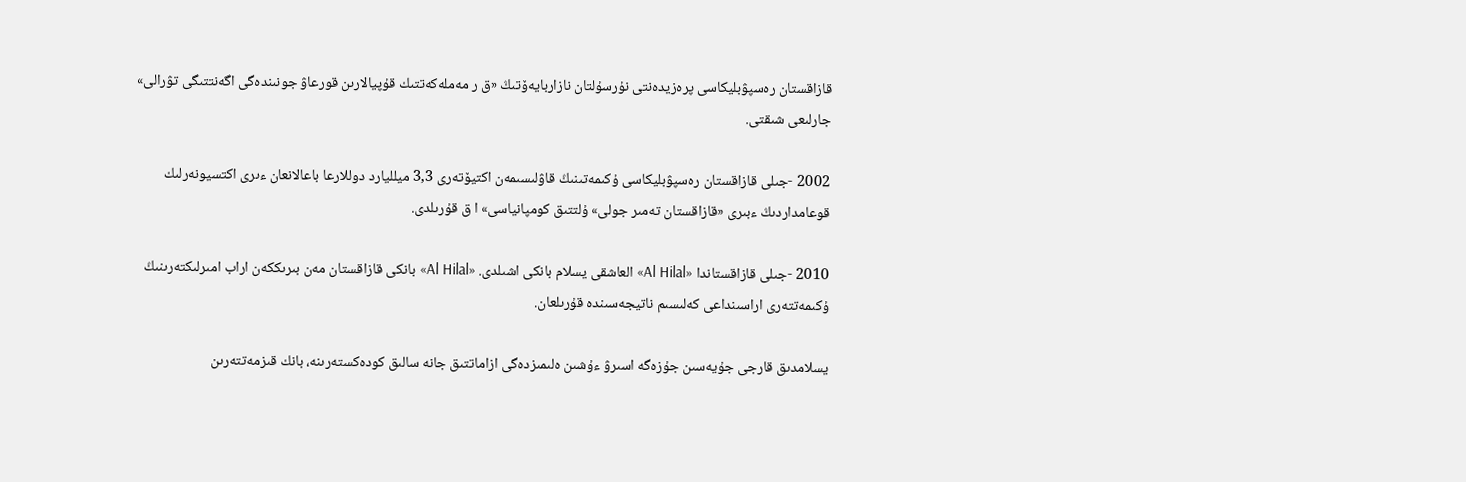قازاقستان رەسپۋبليكاسى پرەزيدەنتى نۇرسۇلتان نازاربايەۆتىڭ «ق ر مەملەكەتتىك قۇپيالارىن قورعاۋ جونىندەگى اگەنتتىگى تۋرالى» جارلىعى شىقتى.

2002 -جىلى قازاقستان رەسپۋبليكاسى ۇكىمەتىنىڭ قاۋلىسىمەن اكتيۆتەرى 3,3 ميلليارد دوللارعا باعالانعان ءىرى اكتسيونەرلىك قوعامداردىڭ ءبىرى «قازاقستان تەمىر جولى» ۇلتتىق كومپانياسى» ا ق قۇرىلدى.

2010 -جىلى قازاقستاندا «Al Hilal» العاشقى يسلام بانكى اشىلدى. «Al Hilal» بانكى قازاقستان مەن بىرىككەن اراب امىرلىكتەرىنىڭ ۇكىمەتتەرى اراسىنداعى كەلىسىم ناتيجەسىندە قۇرىلعان.

يسلامدىق قارجى جۇيەسىن جۇزەگە اسىرۋ ءۇشىن ەلىمىزدەگى ازاماتتىق جانە سالىق كودەكستەرىنە، بانك قىزمەتتەرىن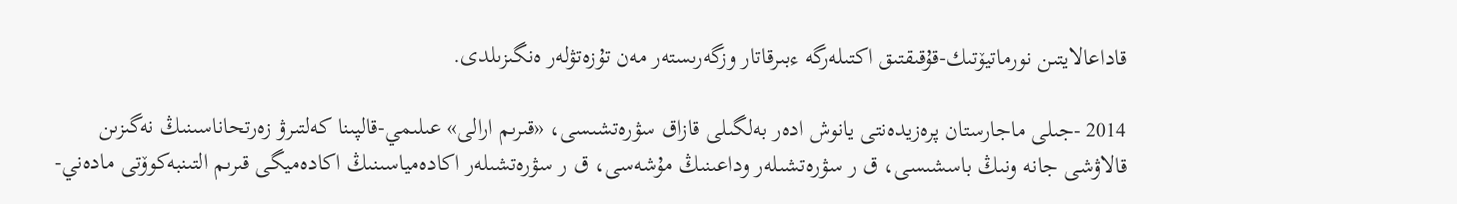قاداعالايتىن نورماتيۆتىك-قۇقىقتىق اكتىلەرگە ءبىرقاتار وزگەرىستەر مەن تۇزەتۋلەر ەنگىزىلدى.

2014 -جىلى ماجارستان پرەزيدەنتى يانوش ادەر بەلگىلى قازاق سۋرەتشىسى، «قىرىم ارالى» عىلىمي-قالپىنا كەلتىرۋ زەرتحاناسىنىڭ نەگىزىن قالاۋشى جانە ونىڭ باسشىسى، ق ر سۋرەتشىلەر وداعىنىڭ مۇشەسى، ق ر سۋرەتشىلەر اكادەمياسىنىڭ اكادەميگى قىرىم التىنبەكوۆتى مادەني-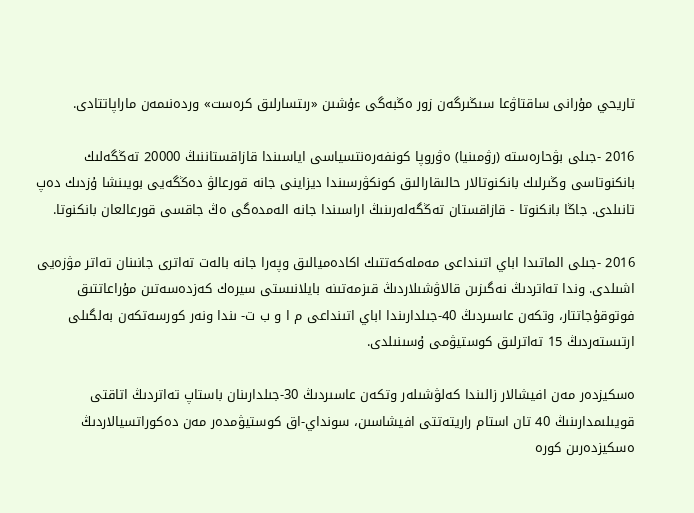تاريحي مۇرانى ساقتاۋعا سىڭىرگەن زور ەڭبەگى ءۇشىن «رىتسارلىق كرەست» وردەنىمەن ماراپاتتادى.

2016 -جىلى بۋحارەستە (رۋمىنيا) ەۋروپا كونفەرەنتسياسى اياسىندا قازاقستاننىڭ 20000 تەڭگەلىك بانكنوتاسى وڭىرلىك بانكنوتالار حالىقارالىق كونكۋرسىندا ديزاينى جانە قورعالۋ دەڭگەيى بويىنشا ۇزدىك دەپ تانىلدى. جاڭا بانكنوتا - قازاقستان تەڭگەلەرىنىڭ اراسىندا جانە الەمدەگى ەڭ جاقسى قورعالعان بانكنوتا.

2016 -جىلى الماتىدا اباي اتىنداعى مەملەكەتتىك اكادەميالىق وپەرا جانە بالەت تەاترى جانىنان تەاتر مۋزەيى اشىلدى. وندا تەاتردىڭ نەگىزىن قالاۋشىلاردىڭ قىزمەتىنە بايلانىستى سيرەك كەزدەسەتىن مۇراعاتتىق فوتوقۇجاتتار، وتكەن عاسىردىڭ 40-جىلدارىندا اباي اتىنداعى م ا و ب ت- ىندا ونەر كورسەتكەن بەلگىلى ارتىستەردىڭ 15 تەاترلىق كوستيۋمى ۇسىنىلدى.

ەسكيزدەر مەن افيشالار زالىندا كەلۋشىلەر وتكەن عاسىردىڭ 30-جىلدارىنان باستاپ تەاتردىڭ اتاقتى قويىلىمدارىنىڭ 40 تان استام راريتەتتى افيشاسىن، سونداي-اق كوستيۋمدەر مەن دەكوراتسيالاردىڭ ەسكيزدەرىن كورە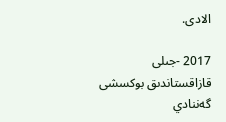الادى.

2017 -جىلى قازاقستاندىق بوكسشى گەننادي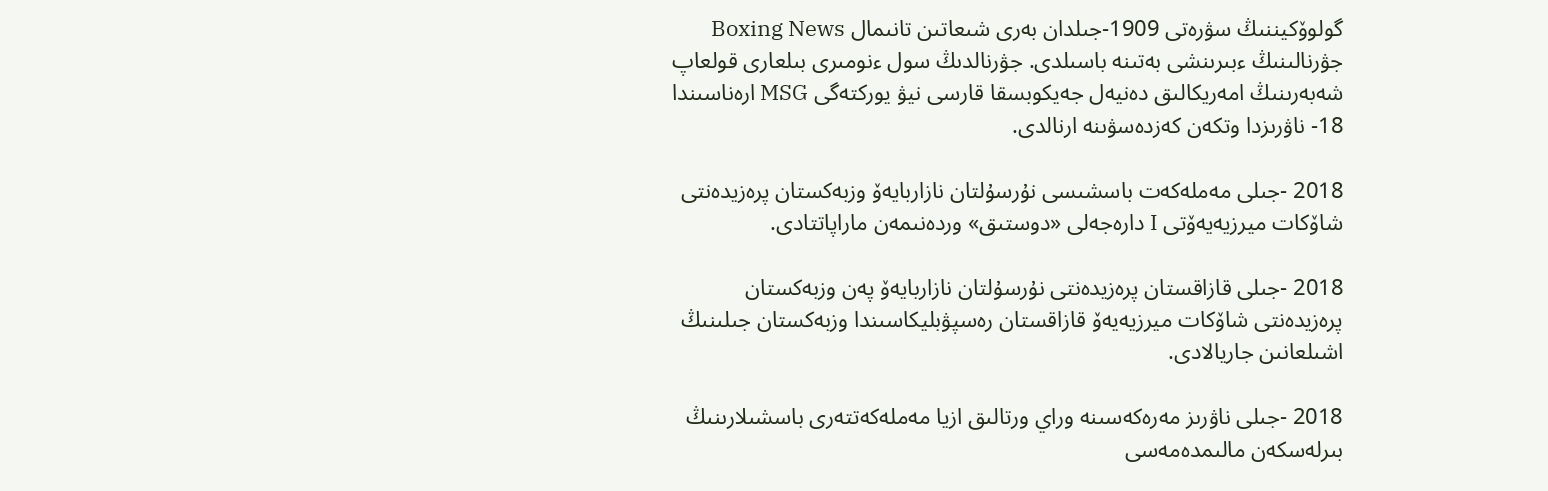گولوۆكيننىڭ سۋرەتى 1909-جىلدان بەرى شىعاتىن تانىمال Boxing News جۋرنالىنىڭ ءبىرىنشى بەتىنە باسىلدى. جۋرنالدىڭ سول ءنومىرى بىلعارى قولعاپ شەبەرىنىڭ امەريكالىق دەنيەل جەيكوبسقا قارسى نيۋ يوركتەگى MSG ارەناسىندا 18- ناۋرىزدا وتكەن كەزدەسۋىنە ارنالدى.

2018 -جىلى مەملەكەت باسشىسى نۇرسۇلتان نازاربايەۆ وزبەكستان پرەزيدەنتى شاۆكات ميرزيەيەۆتى I دارەجەلى «دوستىق» وردەنىمەن ماراپاتتادى.

2018 -جىلى قازاقستان پرەزيدەنتى نۇرسۇلتان نازاربايەۆ پەن وزبەكستان پرەزيدەنتى شاۆكات ميرزيەيەۆ قازاقستان رەسپۋبليكاسىندا وزبەكستان جىلىنىڭ اشىلعانىن جاريالادى.

2018 -جىلى ناۋرىز مەرەكەسىنە وراي ورتالىق ازيا مەملەكەتتەرى باسشىلارىنىڭ بىرلەسكەن مالىمدەمەسى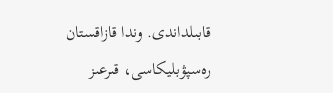قابىلداندى. وندا قازاقستان رەسپۋبليكاسى، قىرعىز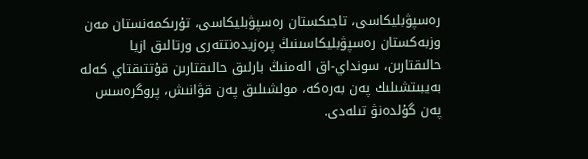رەسپۋبليكاسى، تاجىكستان رەسپۋبليكاسى، تۇرىكمەنستان مەن وزبەكستان رەسپۋبليكاسىنىڭ پرەزيدەنتتەرى ورتالىق ازيا حالىقتارىن، سونداي-اق الەمنىڭ بارلىق حالىقتارىن قۇتتىقتاي كەلە بەيبىتشىلىك پەن بەرەكە، مولشىلىق پەن قۋانىش، پروگرەسس پەن گۇلدەنۋ تىلەدى.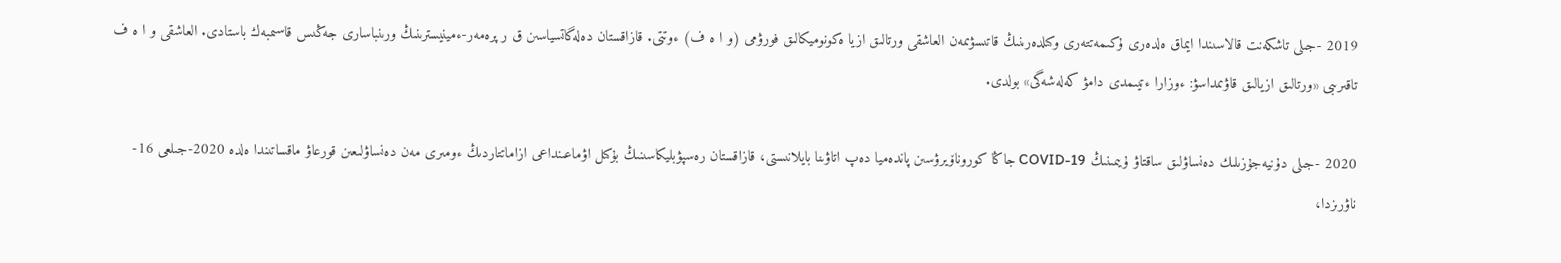2019 -جىلى تاشكەنت قالاسىندا ايماق ەلدەرى ۇكىمەتتەرى وكىلدەرىنىڭ قاتىسۋىمەن العاشقى ورتالىق ازيا ەكونوميكالىق فورۋمى (و ا ە ف) ءوتتى. قازاقستان دەلەگاتسياسىن ق ر پرەمەر-ءمينيسترىنىڭ ورىنباسارى جەڭىس قاسىمبەك باستادى. العاشقى و ا ە ف تاقىرىبى «ورتالىق ازيالىق قاۋىمداسۋ: ءوزارا ءتيىمدى دامۋ كەلەشەگى» بولدى.

2020 -جىلى دۇنيەجۇزىلىك دەنساۋلىق ساقتاۋ ۇيىمىنىڭ COVID-19 جاڭا كوروناۆيرۋسىن پاندەميا دەپ اتاۋىنا بايلانىستى، قازاقستان رەسپۋبليكاسىنىڭ بۇكىل اۋماعىنداعى ازاماتتاردىڭ ءومىرى مەن دەنساۋلىعىن قورعاۋ ماقساتىندا ەلدە 2020-جىلعى 16- ناۋرىزدا،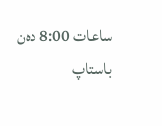ساعات 8:00 دەن باستاپ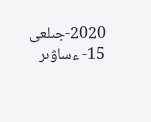2020-جىلعى 15- ءساۋىر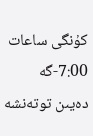كۇنگى ساعات 7:00-گە دەيىن توتەنشە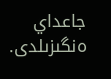جاعداي ەنگىزىلدى.